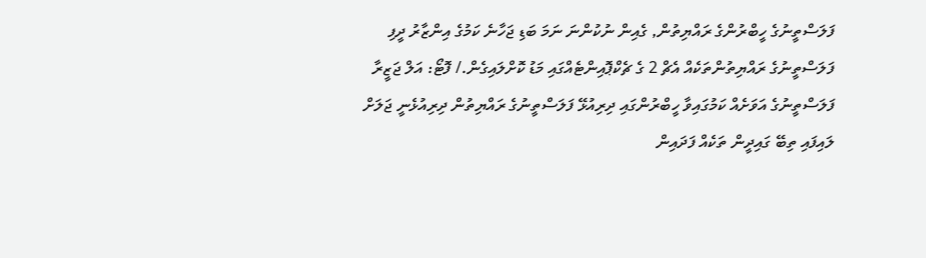ފަލަސްތީނުގެ ހީބްރުންގެ ރައްޔިތުން, ގެއިން ނުކުންނަ ނަމަ ބަޑި ޖަހާނެ ކަމުގެ އިންޒާރު ދީފި
ފަލަސްތީނުގެ ރައްޔިތުންތަކެއް އެޗް 2 ގެ ޗެކްޕޮއިންޓެއްގައި މަޑު ކޮށްލައިގެން./ ފޮޓޯ: އަލް ޖަޒީރާ
ފަލަސްތީނުގެ އަވަށެއް ކަމުގައިވާ ހީބްރުންގައި ދިރިއުޅޭ ފަލަސްތީނުގެ ރައްޔިތުން ދިރިއުޅެނީ ޖަލަށް ލައިފައި ތިބޭ ގައިދީން ތަކެއް ފަދައިން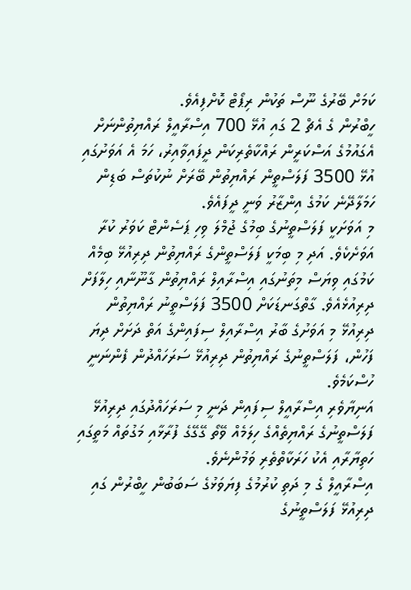ކަމަށް ބޭރުގެ ނޫސް ތަކުން ރިޕޯޓް ކޮށްފިއެވެ.
ހީބްރުން ގެ އެޗް 2 ގައި އުޅޭ 700 އިސްރާއީލް ރައްޔިތުންނަށް އެގައުމުގެ އަސްކަރީން ރައްކާތެރިކަން ދީފައިވާއިރު، ހަމަ އެ އަވަށުގައި އުޅޭ 3500 ފަލަސްތީން ރައްޔިތުން ބޭރަށް ނުކުތަސް ބަޑިން ހަމަލާދޭނެ ކަމުގެ އިންޒާރު ވަނީ ދީފައެވެ.
މި އަވަށަކީ ފަލަސްތީނުގެ ބިމުގެ ޖުމްލަ ވިހި ޕަސެންޓް ކަވަރު ކުރާ އަވަށެކެވެ. އަދި މި ބިމަކީ ފަލަސްތީންގެ ރައްޔިތުން ދިރިއުޅޭ ބިމެއް ކަމުގައި ވިޔަސް މިތަނުގައި އިސްރާއިލް ރައްޔިތުން ގާނޫނާއި ހިލާފަށް ދިރިއުޅެއެވެ. ގާތްގަނޑަކަށް 3500 ފަލަސްތީނު ރައްޔިތުން ދިރިއުޅޭ މި އަވަށުގެ ބާރު އިސްރާއިލް ސިފައިންގެ އަތް ދަށަށް ދިޔަ ފަހުން، ފަލަސްތީނުގެ ރައްޔިތުން ދިރިއުޅޭ ސަރަހައްދުން ފެންނަނީ ހުސްކަމެވެ.
އަނިޔާވެރި އިސްރާއީލް ސިފައިން ދަނީ މި ސަރަހައްދުގައި ދިރިއުޅޭ ފަލަސްތީނުގެ ރައްޔިތެއްގެ ހިލަމެއް ވޭތޯ ގޭގޭގެ ފުރާޅާއި މަގުތައް މަތީގައި ހަތިޔާރާއި އެކު ހަރަކާތްތެރި ވަމުންނެވެ.
އިސްރާއީލް ގެ މި ދަތި ކުރުމުގެ ފިޔަވަޅުގެ ސަބަބުން ހީބްރުން ގައި ދިރިއުޅޭ ފަލަސްތީނުގެ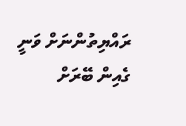ރައްޔިތުންނަށް ވަނީ ގެއިން ބޭރަށް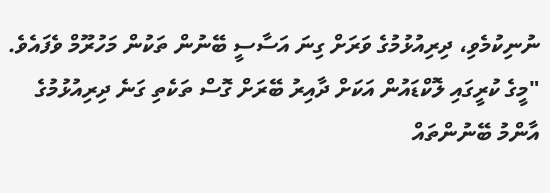ނުނިކުމެވި، ދިރިއުޅުމުގެ ވަރަށް ގިނަ އަސާސީ ބޭނުން ތަކުން މަހުރޫމް ވެފައެވެ.
"މީގެ ކުރީގައި ލޮކްޑައުން އަކަށް ދާއިރު ބޭރަށް ގޮސް ތަކެތި ގަނެ ދިރިއުޅުމުގެ އާންމު ބޭނުންތައް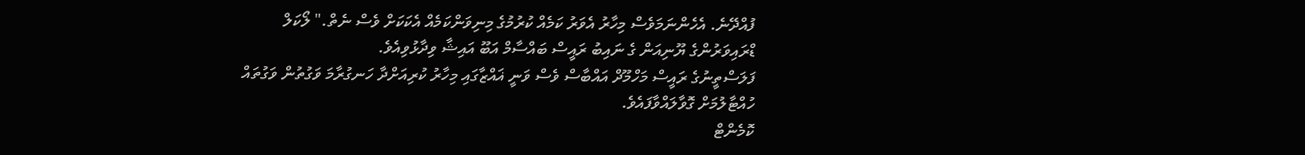ފުއްދޭނެ. އެހެންނަމަވެސް މިހާރު އެވަރު ކަމެއް ކުރުމުގެ މިނިވަންކަމެއް އެކަކަށް ވެސް ނެތް." ލޯކަލް ޑްރައިވަރުންގެ ޔޫނިއަން ގެ ނައިބު ރައީސް ބައްސާމް އަބޫ އައިޝާ ވިދާޅުވިއެވެ.
ފަލަސްތީނުގެ ރައީސް މަހްމޫދް އައްބާސް ވެސް ވަނީ ޣައްޒާގައި މިހާރު ކުރިއަށްދާ ހަނގުރާމަ ވަގުތުން ވަގުތައް ހުއްޓާލުމަށް ގޮވާލައްވާފައެވެ.
ކޮމެންޓް